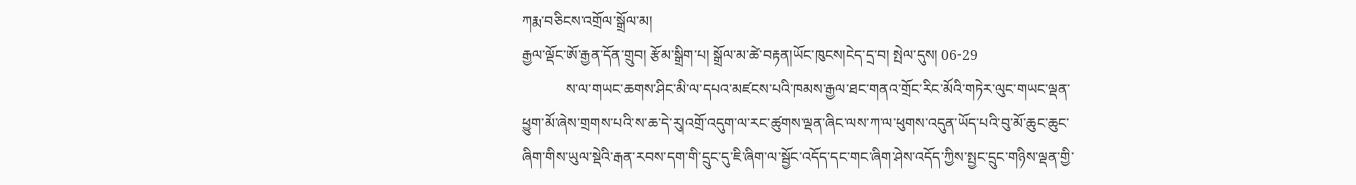ཀརྨ་བཅིངས་འགྲོལ་སྒྲོལ་མ།
རྒྱལ་ལྡོང་ཨོ་རྒྱན་དོན་གྲུབ། རྩོམ་སྒྲིག་པ། སྒྲོལ་མ་ཚེ་བརྟན།ཡོང་ཁུངས།ངེད་དྲ་བ། སྤེལ་དུས། 06-29
            ས་ལ་གཡང་ཆགས་ཤིང་མི་ལ་དཔའ་མཛངས་པའི་ཁམས་རྒྱལ་ཐང་གནའ་གྲོང་རིང་མོའི་གཏེར་ལུང་གཡང་ལྡན་ཕྱུག་མོ་ཞེས་གྲགས་པའི་ས་ཆ་དེ་རུ།འགྲོ་འདུག་ལ་རང་ཚུགས་ལྡན་ཞིང་ལས་ཀ་ལ་ཕུགས་འདུན་ཡོད་པའི་བུ་མོ་ཆུང་ཆུང་ཞིག་གིས་ཡུལ་སྡེའི་རྒན་རབས་དག་གི་དྲུང་དུ་ཇི་ཞིག་ལ་སྦྱོང་འདོད་དང་གང་ཞིག་ཤེས་འདོད་ཀྱིས་སྤྱང་དྲུང་གཉིས་ལྡན་གྱི་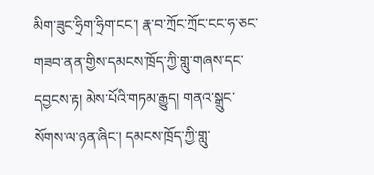མིག་ཟུང་ཧྲིག་ཧྲིག་ངང་། རྣ་བ་ཀྲོང་ཀྲོང་ངང་ཧ་ཅང་གཟབ་ནན་གྱིས་དམངས་ཁྲོད་ཀྱི་གླུ་གཞས་དང་དབྱངས་རྟ། མེས་པོའི་གཏམ་རྒྱུད། གནའ་སྒྲུང་སོགས་ལ་ཉན་ཞིང་། དམངས་ཁྲོད་ཀྱི་གླུ་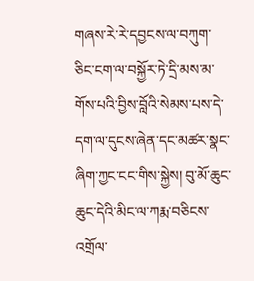གཞས་རེ་རེ་དབྱངས་ལ་བཀུག་ཅིང་ངག་ལ་བསྐྱོར་ཏེ་དྲི་མས་མ་གོས་པའི་བྱིས་བློའི་སེམས་པས་དེ་དག་ལ་དུངས་ཞེན་དང་མཚར་སྣང་ཞིག་ཀྱང་ངང་གིས་སྐྱེས། བུ་མོ་ཆུང་ཆུང་དེའི་མིང་ལ་ཀརྨ་བཅིངས་འགྲོལ་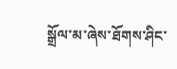སྒྲོལ་མ་ཞེས་ཐོགས་ཤིང་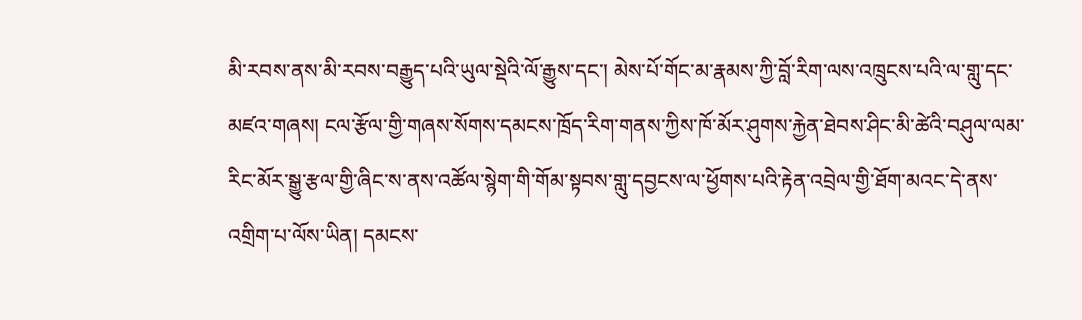མི་རབས་ནས་མི་རབས་བརྒྱུད་པའི་ཡུལ་སྡེའི་ལོ་རྒྱུས་དང་། མེས་པོ་གོང་མ་རྣམས་ཀྱི་བློ་རིག་ལས་འཁྲུངས་པའི་ལ་གླུ་དང་མཛའ་གཞས། ངལ་རྩོལ་གྱི་གཞས་སོགས་དམངས་ཁྲོད་རིག་གནས་ཀྱིས་ཁོ་མོར་ཤུགས་རྐྱེན་ཐེབས་ཤིང་མི་ཚེའི་བཤུལ་ལམ་རིང་མོར་སྒྱུ་རྩལ་གྱི་ཞིང་ས་ནས་འཚོལ་སྙེག་གི་གོམ་སྟབས་གླུ་དབྱངས་ལ་ཕྱོགས་པའི་རྟེན་འབྲེལ་གྱི་ཐོག་མའང་དེ་ནས་འགྲིག་པ་ལོས་ཡིན། དམངས་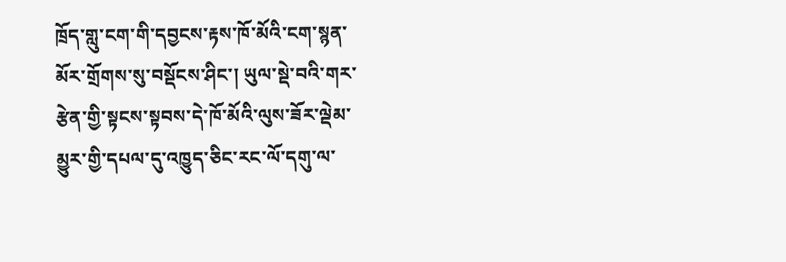ཁྲོད་གླུ་ངག་གི་དབྱངས་རྟས་ཁོ་མོའི་ངག་སྙན་མོར་གྲོགས་སུ་བསྡོངས་ཤིང་། ཡུལ་སྡེ་བའི་གར་རྩེན་གྱི་སྟངས་སྟབས་དེ་ཁོ་མོའི་ལུས་ཟོར་ལྡེམ་མྱུར་གྱི་དཔལ་དུ་འཁྱུད་ཅིང་རང་ལོ་དགུ་ལ་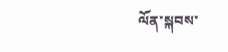ལོན་སྐབས་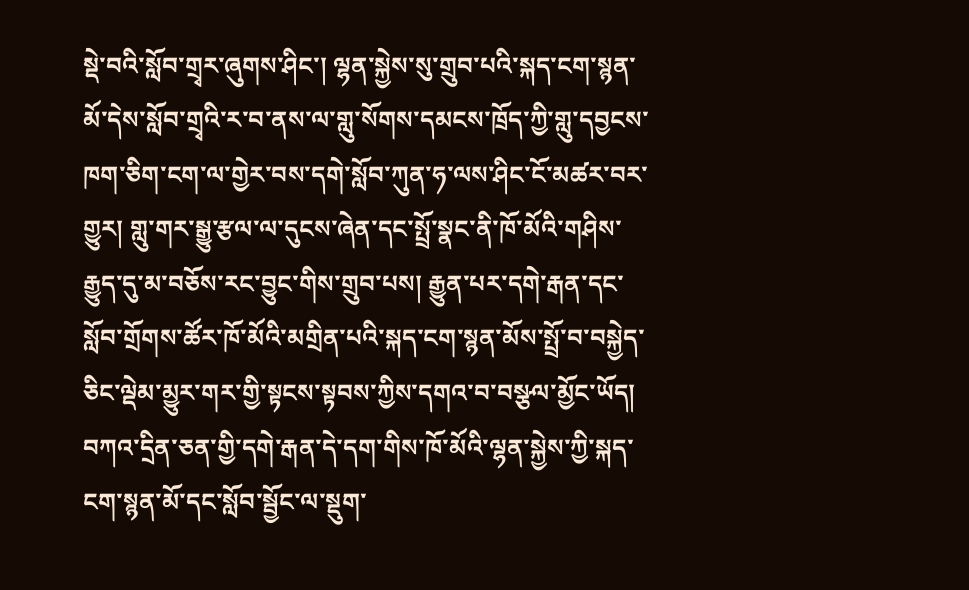སྡེ་བའི་སློབ་གྲྭར་ཞུགས་ཤིང་། ལྷན་སྐྱེས་སུ་གྲུབ་པའི་སྐད་ངག་སྙན་མོ་དེས་སློབ་གྲྭའི་ར་བ་ནས་ལ་གླུ་སོགས་དམངས་ཁྲོད་ཀྱི་གླུ་དབྱངས་ཁག་ཅིག་ངག་ལ་གྱེར་བས་དགེ་སློབ་ཀུན་ཧ་ལས་ཤིང་ངོ་མཚར་བར་གྱུར། གླུ་གར་སྒྱུ་རྩལ་ལ་དུངས་ཞེན་དང་སྤྲོ་སྣང་ནི་ཁོ་མོའི་གཤིས་རྒྱུད་དུ་མ་བཅོས་རང་བྱུང་གིས་གྲུབ་པས། རྒྱུན་པར་དགེ་རྒན་དང་སློབ་གྲོགས་ཚོར་ཁོ་མོའི་མགྲིན་པའི་སྐད་ངག་སྙན་མོས་སྤྲོ་བ་བསྐྱེད་ཅིང་ལྡེམ་མྱུར་གར་གྱི་སྟངས་སྟབས་ཀྱིས་དགའ་བ་བསྩལ་མྱོང་ཡོད། བཀའ་དྲིན་ཅན་གྱི་དགེ་རྒན་དེ་དག་གིས་ཁོ་མོའི་ལྷན་སྐྱེས་ཀྱི་སྐད་ངག་སྙན་མོ་དང་སློབ་སྦྱོང་ལ་སྡུག་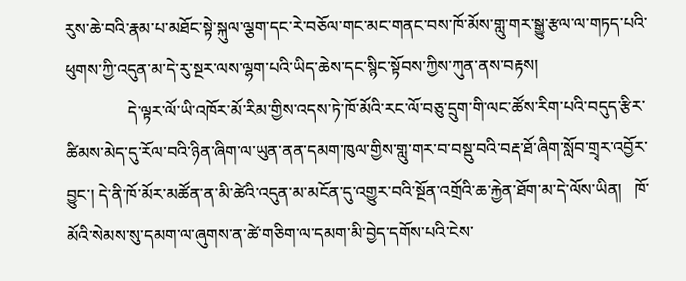རུས་ཆེ་བའི་རྣམ་པ་མཐོང་སྟེ་སྐུལ་ལྕག་དང་རེ་བཅོལ་གང་མང་གནང་བས་ཁོ་མོས་གླུ་གར་སྒྱུ་རྩལ་ལ་གཏད་པའི་ཕུགས་ཀྱི་འདུན་མ་དེ་རུ་སྔར་ལས་ལྷག་པའི་ཡིད་ཆེས་དང་སྙིང་སྟོབས་ཀྱིས་ཀུན་ནས་བརྟས།
               དེ་ལྟར་ལོ་ཡི་འཁོར་མོ་རིམ་གྱིས་འདས་ཏེ་ཁོ་མོའི་རང་ལོ་བཅུ་དྲུག་གི་ལང་ཚོས་རིག་པའི་བདུད་རྩིར་ཚིམས་མེད་དུ་རོལ་བའི་ཉིན་ཞིག་ལ་ཡུན་ནན་དམག་ཁུལ་གྱིས་གླུ་གར་བ་བསྡུ་བའི་བརྡ་ཐོ་ཞིག་སློབ་གྲྭར་འབྱོར་བྱུང་། དེ་ནི་ཁོ་མོར་མཚོན་ན་མི་ཚེའི་འདུན་མ་མངོན་དུ་འགྱུར་བའི་སྔོན་འགྲོའི་ཆ་རྐྱེན་ཐོག་མ་དེ་ལོས་ཡིན།   ཁོ་མོའི་སེམས་སུ་དམག་ལ་ཞུགས་ན་ཚེ་གཅིག་ལ་དམག་མི་བྱེད་དགོས་པའི་ངེས་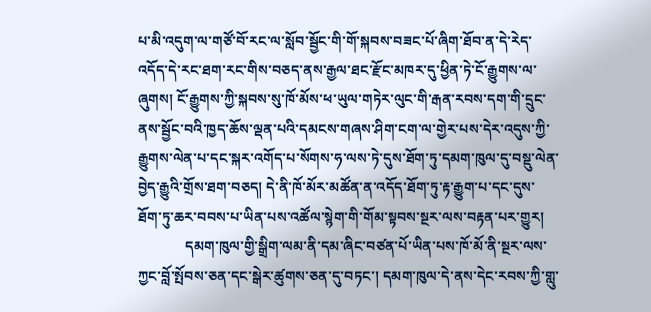པ་མི་འདུག་ལ་གཙོ་བོ་རང་ལ་སློབ་སྦྱོང་གི་གོ་སྐབས་བཟང་པོ་ཞིག་ཐོབ་ན་དེ་རེད་འདོད་དེ་རང་ཐག་རང་གིས་བཅད་ནས་རྒྱལ་ཐང་རྫོང་མཁར་དུ་ཕྱིན་ཏེ་ངོ་རྒྱུགས་ལ་ཞུགས། ངོ་རྒྱུགས་ཀྱི་སྐབས་སུ་ཁོ་མོས་ཕ་ཡུལ་གཏེར་ལུང་གི་རྒན་རབས་དག་གི་དྲུང་ནས་སྦྱོང་བའི་ཁྱད་ཆོས་ལྡན་པའི་དམངས་གཞས་ཤིག་ངག་ལ་གྱེར་པས་དེར་འདུས་ཀྱི་རྒྱུགས་ལེན་པ་དང་སྐར་འགོད་པ་སོགས་ཧ་ལས་ཏེ་དུས་ཐོག་ཏུ་དམག་ཁུལ་དུ་བསྡུ་ལེན་བྱེད་རྒྱུའི་གྲོས་ཐག་བཅད། དེ་ནི་ཁོ་མོར་མཚོན་ན་འདོད་ཐོག་ཏུ་རྟ་རྒྱུག་པ་དང་དུས་ཐོག་ཏུ་ཆར་བབས་པ་ཡིན་པས་འཚོལ་སྙེག་གི་གོམ་སྟབས་སྔར་ལས་བརྟན་པར་གྱུར།
             དམག་ཁུལ་གྱི་སྒྲིག་ལམ་ནི་དམ་ཞིང་བཙན་པོ་ཡིན་པས་ཁོ་མོ་ནི་སྔར་ལས་ཀྱང་བློ་སྤོབས་ཅན་དང་སྒེར་ཚུགས་ཅན་དུ་བཏང་། དམག་ཁུལ་དེ་ནས་དེང་རབས་ཀྱི་གླུ་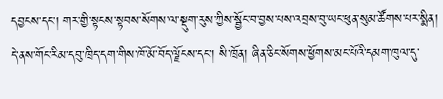དབྱངས་དང་། གར་གྱི་སྟངས་སྟབས་སོགས་ལ་སྡུག་རུས་ཀྱིས་སྦྱོང་བ་བྱས་པས་འབྲས་བུ་ཡང་ཕུན་སུམ་ཚོགས་པར་སྨིན། དེ་ནས་གོང་རིམ་དབུ་ཁྲིད་དག་གིས་ཁོ་མོ་བོད་ལྗོངས་དང་། སི་ཁྲོན། ཞིན་ཅིང་སོགས་ཕྱོགས་མང་པོའི་དམག་ཁུལ་དུ་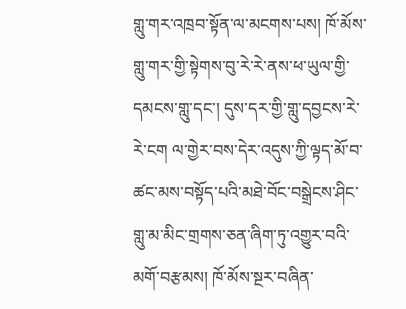གླུ་གར་འཁྲབ་སྟོན་ལ་མངགས་པས། ཁོ་མོས་གླུ་གར་གྱི་སྟེགས་བུ་རེ་རེ་ནས་ཕ་ཡུལ་གྱི་དམངས་གླུ་དང་། དུས་དར་གྱི་གླུ་དབྱངས་རེ་རེ་ངག ལ་གྱེར་བས་དེར་འདུས་ཀྱི་ལྟད་མོ་བ་ཚང་མས་བསྟོད་པའི་མཐེ་བོང་བསྒྲེངས་ཤིང་གླུ་མ་མིང་གྲགས་ཅན་ཞིག་ཏུ་འགྱུར་བའི་མགོ་བརྩམས། ཁོ་མོས་སྔར་བཞིན་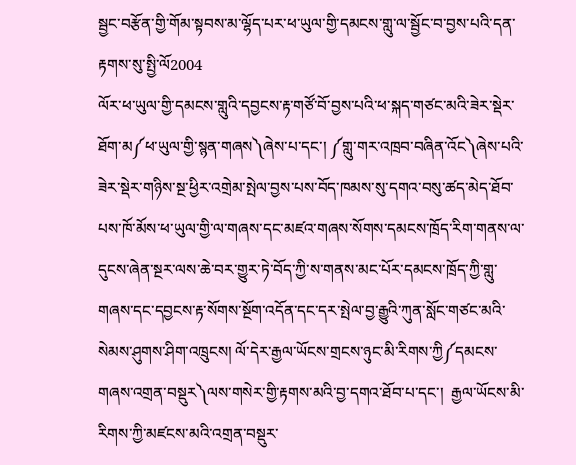སྦྱང་བརྩོན་གྱི་གོམ་སྟབས་མ་ལྷོད་པར་ཕ་ཡུལ་གྱི་དམངས་གླུ་ལ་སྦྱོང་བ་བྱས་པའི་དན་རྟགས་སུ་སྤྱི་ལོ2004
ལོར་ཕ་ཡུལ་གྱི་དམངས་གླུའི་དབྱངས་རྟ་གཙོ་བོ་བྱས་པའི་ཕ་སྐད་གཙང་མའི་ཟེར་སྡེར་ཐོག་མ༼ཕ་ཡུལ་གྱི་སྙན་གཞས༽ཞེས་པ་དང་། ༼གླུ་གར་འཁྲབ་བཞིན་འོང༽ཞེས་པའི་ཟེར་སྡེར་གཉིས་སྔ་ཕྱིར་འགྲེམ་སྤེལ་བྱས་པས་བོད་ཁམས་སུ་དགའ་བསུ་ཚད་མེད་ཐོབ་པས་ཁོ་མོས་ཕ་ཡུལ་གྱི་ལ་གཞས་དང་མཛའ་གཞས་སོགས་དམངས་ཁྲོད་རིག་གནས་ལ་དུངས་ཞེན་སྔར་ལས་ཆེ་བར་གྱུར་ཏེ་བོད་ཀྱི་ས་གནས་མང་པོར་དམངས་ཁྲོད་ཀྱི་གླུ་གཞས་དང་དབྱངས་རྟ་སོགས་སྔོག་འདོན་དང་དར་སྤེལ་བྱ་རྒྱུའི་ཀུན་སློང་གཙང་མའི་སེམས་ཤུགས་ཤིག་འཁྲུངས། ལོ་དེར་རྒྱལ་ཡོངས་གྲངས་ཉུང་མི་རིགས་ཀྱི༼དམངས་གཞས་འགྲན་བསྡུར༽ལས་གསེར་གྱི་རྟགས་མའི་བྱ་དགའ་ཐོབ་པ་དང་།  རྒྱལ་ཡོངས་མི་རིགས་ཀྱི་མཛངས་མའི་འགྲན་བསྡུར་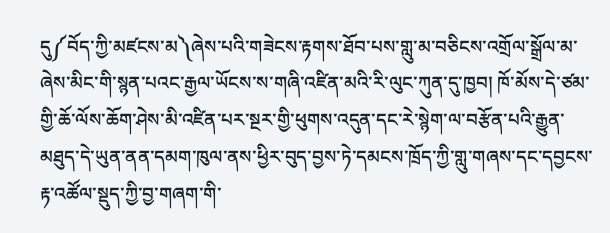དུ༼བོད་ཀྱི་མཛངས་མ༽ཞེས་པའི་གཟེངས་རྟགས་ཐོབ་པས་གླུ་མ་བཅིངས་འགྲོལ་སྒྲོལ་མ་ཞེས་མིང་གི་སྙན་པའང་རྒྱལ་ཡོངས་ས་གཞི་འཛིན་མའི་རི་ལུང་ཀུན་དུ་ཁྱབ། ཁོ་མོས་དེ་ཙམ་གྱི་ཆོ་ལོས་ཆོག་ཤེས་མི་འཛིན་པར་སྔར་གྱི་ཕུགས་འདུན་དང་རེ་སྙེག་ལ་བརྩོན་པའི་རྒྱུན་མཐུད་དེ་ཡུན་ནན་དམག་ཁུལ་ནས་ཕྱིར་བུད་བྱས་ཏེ་དམངས་ཁྲོད་ཀྱི་གླུ་གཞས་དང་དབྱངས་རྟ་འཚོལ་སྡུད་ཀྱི་བྱ་གཞག་གི་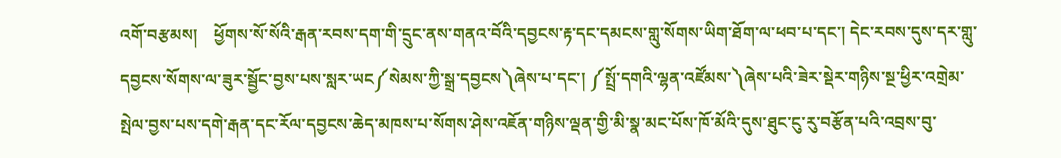འགོ་བརྩམས།    ཕྱོགས་སོ་སོའི་རྒན་རབས་དག་གི་དྲུང་ནས་གནའ་བོའི་དབྱངས་རྟ་དང་དམངས་གླུ་སོགས་ཡིག་ཐོག་ལ་ཕབ་པ་དང་། དེང་རབས་དུས་དར་གླུ་དབྱངས་སོགས་ལ་ཟུར་སྦྱོང་བྱས་པས་སླར་ཡང༼སེམས་ཀྱི་སྒྲ་དབྱངས༽ཞེས་པ་དང་། ༼སྤྲོ་དགའི་ལྷན་འཛོམས་༽ཞེས་པའི་ཟེར་སྡེར་གཉིས་སྔ་ཕྱིར་འགྲེམ་སྤེལ་བྱས་པས་དགེ་རྒན་དང་རོལ་དབྱངས་ཆེད་མཁས་པ་སོགས་ཤེས་འཇོན་གཉིས་ལྡན་གྱི་མི་སྣ་མང་པོས་ཁོ་མོའི་དུས་ཐུང་ངུ་རུ་བརྩོན་པའི་འབྲས་བུ་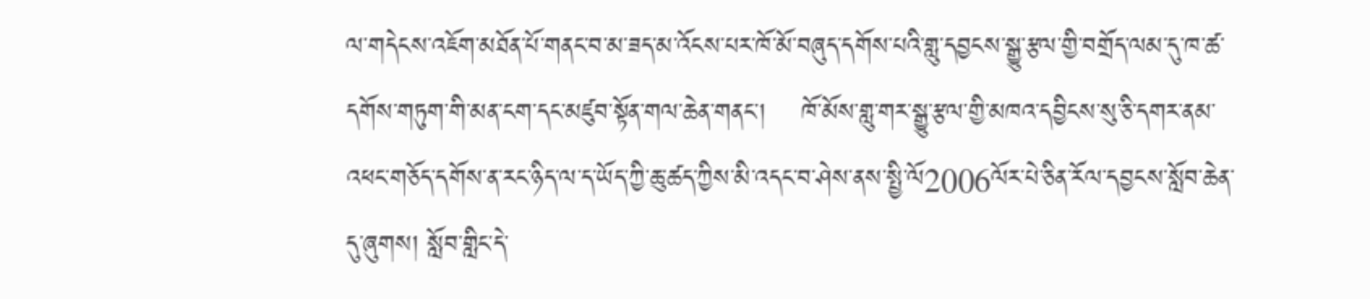ལ་གདེངས་འཇོག་མཐོན་པོ་གནང་བ་མ་ཟད་མ་འོངས་པར་ཁོ་མོ་བཞུད་དགོས་པའི་གླུ་དབྱངས་སྒྱུ་རྩལ་གྱི་བགྲོད་ལམ་དུ་ཁ་ཚ་དགོས་གཏུག་གི་མན་ངག་དང་མཛུབ་སྟོན་གལ་ཆེན་གནང་།    ཁོ་མོས་གླུ་གར་སྒྱུ་རྩལ་གྱི་མཁའ་དབྱིངས་སུ་ཅི་དགར་ནམ་འཕང་གཅོད་དགོས་ན་རང་ཉིད་ལ་ད་ཡོད་ཀྱི་ཆུ་ཚད་ཀྱིས་མི་འདང་བ་ཤེས་ནས་སྤྱི་ལོ2006ལོར་པེ་ཅིན་རོལ་དབྱངས་སློབ་ཆེན་དུ་ཞུགས། སློབ་གླིང་དེ་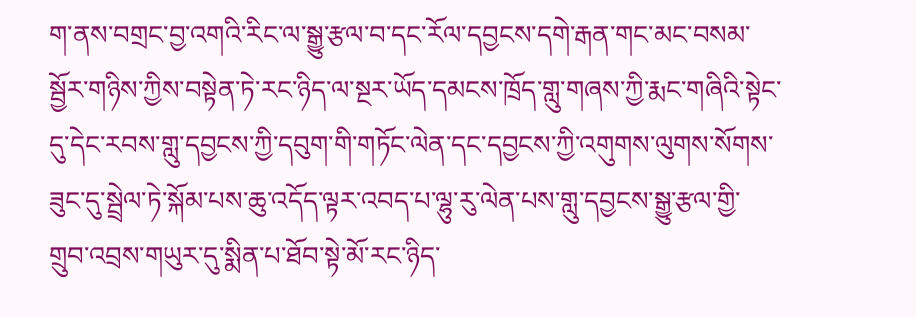ག་ནས་བགྲང་བྱ་འགའི་རིང་ལ་སྒྱུ་རྩལ་བ་དང་རོལ་དབྱངས་དགེ་རྒན་གང་མང་བསམ་སྦྱོར་གཉིས་ཀྱིས་བསྟེན་ཏེ་རང་ཉིད་ལ་སྔར་ཡོད་དམངས་ཁྲོད་གླུ་གཞས་ཀྱི་རྨང་གཞིའི་སྟེང་དུ་དེང་རབས་གླུ་དབྱངས་ཀྱི་དབུག་གི་གཏོང་ལེན་དང་དབྱངས་ཀྱི་འགུགས་ལུགས་སོགས་ཟུང་དུ་སྦྲེལ་ཏེ་སྐོམ་པས་ཆུ་འདོད་ལྟར་འབད་པ་ལྷུ་རུ་ལེན་པས་གླུ་དབྱངས་སྒྱུ་རྩལ་གྱི་གྲུབ་འབྲས་གཡུར་དུ་སྨིན་པ་ཐོབ་སྟེ་མོ་རང་ཉིད་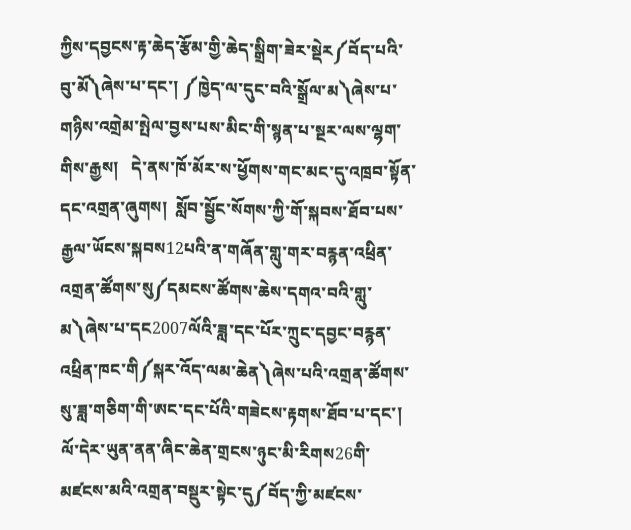ཀྱིས་དབྱངས་རྟ་ཆེད་རྩོམ་གྱི་ཆེད་སྒྲིག་ཟེར་སྡེར༼བོད་པའི་བུ་མོ༽ཞེས་པ་དང་། ༼ཁྱེད་ལ་དུང་བའི་སྒྲོལ་མ༽ཞེས་པ་གཉིས་འགྲེམ་སྤེལ་བྱས་པས་མིང་གི་སྙན་པ་སྔར་ལས་ལྷག་གིས་རྒྱས།   དེ་ནས་ཁོ་མོར་ས་ཕྱོགས་གང་མང་དུ་འཁྲབ་སྟོན་དང་འགྲན་ཞུགས།  སློབ་སྦྱོང་སོགས་ཀྱི་གོ་སྐབས་ཐོབ་པས་རྒྱལ་ཡོངས་སྐབས12པའི་ན་གཞོན་གླུ་གར་བརྙན་འཕྲིན་འགྲན་ཚོགས་སུ༼དམངས་ཚོགས་ཆེས་དགའ་བའི་གླུ་མ༽ཞེས་པ་དང2007ལོའི་ཟླ་དང་པོར་ཀྲུང་དབྱང་བརྙན་འཕྲིན་ཁང་གི༼སྐར་འོད་ལམ་ཆེན༽ཞེས་པའི་འགྲན་ཚོགས་སུ་ཟླ་གཅིག་གི་ཨང་དང་པོའི་གཟེངས་རྟགས་ཐོབ་པ་དང་། ལོ་དེར་ཡུན་ནན་ཞིང་ཆེན་གྲངས་ཉུང་མི་རིགས26གི་མཛངས་མའི་འགྲན་བསྡུར་སྟེང་དུ༼བོད་ཀྱི་མཛངས་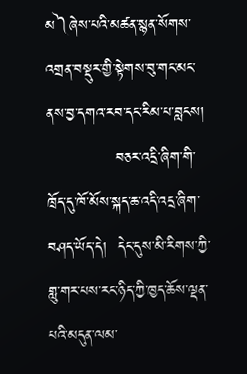མ༽ཞེས་པའི་མཚན་སྙན་སོགས་འགྲན་བསྡུར་གྱི་སྟེགས་བུ་གང་མང་ནས་བྱ་དགའ་རབ་དང་རིམ་པ་བླངས།
             བཅར་འདྲི་ཞིག་གི་ཁྲོད་དུ་ཁོ་མོས་སྐད་ཆ་འདི་འདྲ་ཞིག་བཤད་ཡོད་དེ།  དེང་དུས་མི་རིགས་ཀྱི་གླུ་གར་པས་རང་ཉིད་ཀྱི་ཁྱད་ཆོས་ལྡན་པའི་མདུན་ལམ་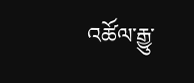འཚོལ་རྒྱུ་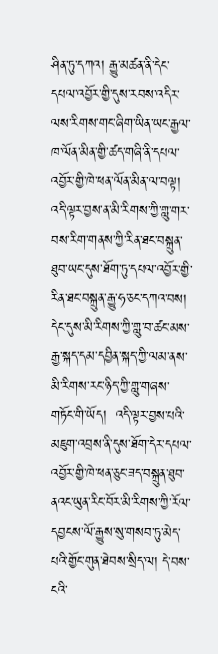ཤིན་ཏུ་དཀའ། རྒྱུ་མཚན་ནི་དེང་དཔལ་འབྱོར་གྱི་དུས་རབས་འདིར་ལས་རིགས་གང་ཞིག་ཡིན་ཡང་རྒྱལ་ཁ་ལོན་མིན་གྱི་ཚད་གཞི་ནི་དཔལ་འབྱོར་གྱི་ཁེ་ཕན་ལོན་མིན་ལ་བལྟ། འདི་ལྟར་བྱས་ན་མི་རིགས་ཀྱི་གླུ་གར་བས་རིག་གནས་ཀྱི་རིན་ཐང་བསྐྲུན་ཐུབ་ཡང་དུས་ཐོག་ཏུ་དཔལ་འབྱོར་གྱི་རིན་ཐང་བསྐྲུན་རྒྱུ་ཧ་ཅང་དཀའ་བས། དེང་དུས་མི་རིགས་ཀྱི་གླུ་བ་ཚང་མས་རྒྱ་སྐད་དམ་དབྱིན་སྐད་ཀྱི་ལམ་ནས་མི་རིགས་རང་ཉིད་ཀྱི་གླུ་གཞས་གཏོང་གི་ཡོད།  འདི་ལྟར་བྱས་པའི་མཇུག་འབྲས་ནི་དུས་ཐོག་དེར་དཔལ་འབྱོར་གྱི་ཁེ་ཕན་ཅུང་ཟད་བསྐྲུན་ཐུབ་ནའང་ཡུན་རིང་བོར་མི་རིགས་ཀྱི་རོལ་དབྱངས་ལོ་རྒྱུས་སུ་གསབ་ཏུ་མེད་པའི་གྱོང་གུན་ཐེབས་སྲིད་ལ། དེ་བས་ངའི་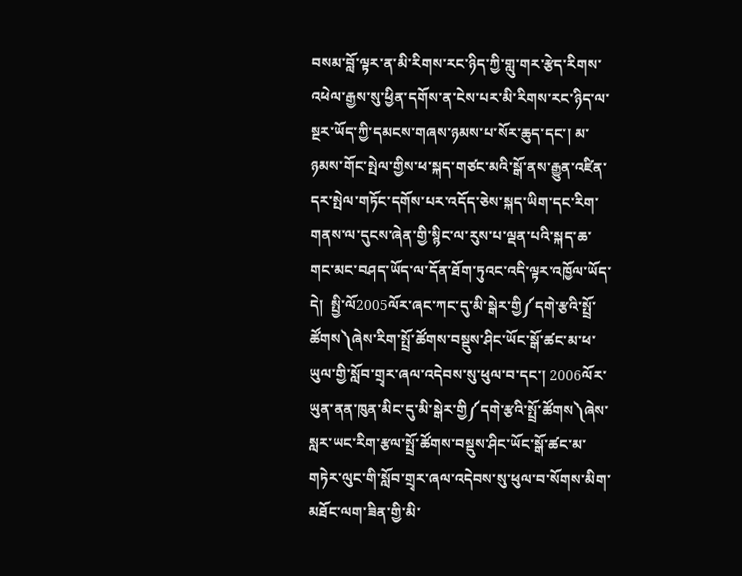བསམ་བློ་ལྟར་ན་མི་རིགས་རང་ཉིད་ཀྱི་གླུ་གར་རྩེད་རིགས་འཕེལ་རྒྱས་སུ་ཕྱིན་དགོས་ན་ངེས་པར་མི་རིགས་རང་ཉིད་ལ་སྔར་ཡོད་ཀྱི་དམངས་གཞས་ཉམས་པ་སོར་ཆུད་དང་། མ་ཉམས་གོང་སྤེལ་གྱིས་ཕ་སྐད་གཙང་མའི་སྒོ་ནས་རྒྱུན་འཛིན་དར་སྤེལ་གཏོང་དགོས་པར་འདོད་ཅེས་སྐད་ཡིག་དང་རིག་གནས་ལ་དུངས་ཞེན་གྱི་སྙིང་ལ་རུས་པ་ལྡན་པའི་སྐད་ཆ་གང་མང་བཤད་ཡོད་ལ་དོན་ཐོག་ཏུའང་འདི་ལྟར་འཁྱོལ་ཡོད་དེ།  སྤྱི་ལོ2005ལོར་ཞང་ཀང་དུ་མི་སྒེར་གྱི༼དགེ་རྩའི་སྤྲོ་ཚོགས༽ཞེས་རིག་སྤྲོ་ཚོགས་བསྡུས་ཤིང་ཡོང་སྒོ་ཚང་མ་ཕ་ཡུལ་གྱི་སློབ་གྲྭར་ཞལ་འདེབས་སུ་ཕུལ་བ་དང་། 2006ལོར་ཡུན་ནན་ཁུན་མིང་དུ་མི་སྒེར་གྱི༼དགེ་རྩའི་སྤྲོ་ཚོགས༽ཞེས་སླར་ཡང་རིག་རྩལ་སྤྲོ་ཚོགས་བསྡུས་ཤིང་ཡོང་སྒོ་ཚང་མ་གཏེར་ལུང་གི་སློབ་གྲྭར་ཞལ་འདེབས་སུ་ཕུལ་བ་སོགས་མིག་མཐོང་ལག་ཟིན་གྱི་མི་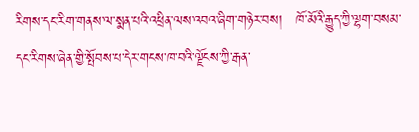རིགས་དང་རིག་གནས་ལ་སྨན་པའི་འཕྲིན་ལས་འབའ་ཞིག་གཉེར་བས།   ཁོ་མོའི་རྒྱུད་ཀྱི་ལྷག་བསམ་དང་རིགས་ཞེན་གྱི་སྤོབས་པ་དེར་གངས་ཁ་བའི་ལྗོངས་ཀྱི་རྒན་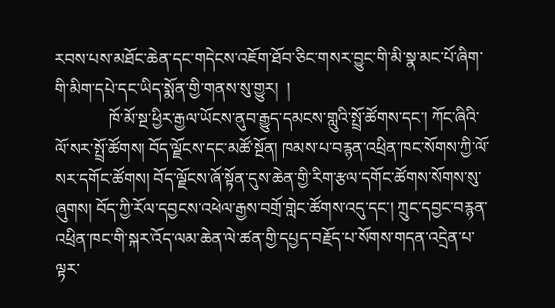རབས་པས་མཐོང་ཆེན་དང་གདེངས་འཇོག་ཐོབ་ཅིང་གསར་བྱུང་གི་མི་སྣ་མང་པོ་ཞིག་གི་མིག་དཔེ་དང་ཡིད་སྨོན་གྱི་གནས་སུ་གྱུར།  །
             ཁོ་མོ་སྔ་ཕྱིར་རྒྱལ་ཡོངས་ནུབ་རྒྱུད་དམངས་གླུའི་སྤྲོ་ཚོགས་དང་། ཀོང་ཞིའི་ལོ་སར་སྤྲོ་ཚོགས། བོད་ལྗོངས་དང་མཚོ་སྔོན། ཁམས་པ་བརྙན་འཕྲིན་ཁང་སོགས་ཀྱི་ལོ་སར་དགོང་ཚོགས། བོད་ལྗོངས་ཞོ་སྟོན་དུས་ཆེན་གྱི་རིག་རྩལ་དགོང་ཚོགས་སོགས་སུ་ཞུགས། བོད་ཀྱི་རོལ་དབྱངས་འཕེལ་རྒྱས་བགྲོ་གླེང་ཚོགས་འདུ་དང་། ཀྲུང་དབྱང་བརྙན་འཕྲིན་ཁང་གི་སྐར་འོད་ལམ་ཆེན་ལེ་ཚན་གྱི་དཔྱད་བརྗོད་པ་སོགས་གདན་འདྲེན་པ་ལྟར་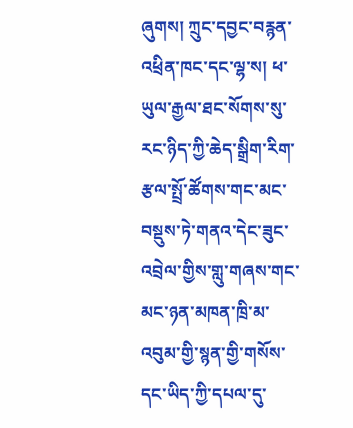ཞུགས། ཀྲུང་དབྱང་བརྙན་འཕྲིན་ཁང་དང་ལྷ་ས། ཕ་ཡུལ་རྒྱལ་ཐང་སོགས་སུ་རང་ཉིད་ཀྱི་ཆེད་སྒྲིག་རིག་རྩལ་སྤྲོ་ཚོགས་གང་མང་བསྡུས་ཏེ་གནའ་དེང་ཟུང་འབྲེལ་གྱིས་གླུ་གཞས་གང་མང་ཉན་མཁན་ཁྲི་མ་འབུམ་གྱི་སྙན་གྱི་གསོས་དང་ཡིད་ཀྱི་དཔལ་དུ་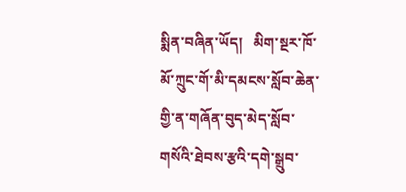སྨིན་བཞིན་ཡོད།   མིག་སྔར་ཁོ་མོ་ཀྲུང་གོ་མི་དམངས་སློབ་ཆེན་གྱི་ན་གཞོན་བུད་མེད་སློབ་གསོའི་ཐེབས་རྩའི་དགེ་སྒྲུབ་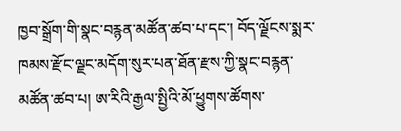ཁྱབ་སྒྲོག་གི་སྣང་བརྙན་མཚོན་ཚབ་པ་དང་། བོད་ལྗོངས་སྨར་ཁམས་རྫོང་ལྗང་མདོག་སུར་པན་ཐོན་རྫས་ཀྱི་སྣང་བརྙན་མཚོན་ཚབ་པ། ཨ་རིའི་རྒྱལ་སྤྱིའི་མོ་ཕྱུགས་ཚོགས་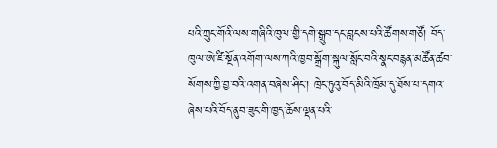པའི་ཀྲུང་གོའི་ལས་གཞིའི་ཁུལ་གྱི་དགེ་སྒྲུབ་དང་བླངས་པའི་ཚོགས་གཙོ། བོད་ཁུལ་ཨེ་ཛི་སྔོན་འགོག་ལས་ཀའི་ཁྱབ་སྒྲོག་སྐུལ་སློང་བའི་སྣང་བརྙན་མཚོན་ཚབ་སོགས་ཀྱི་བྱ་བའི་འགན་བཞེས་ཤིང་། ཁྲེང་ཏུའུ་བོད་མིའི་ཁྲོམ་དུ་ཐོས་པ་དགའ་ཞེས་པའི་བོད་ནུབ་ཟུང་གི་ཁྱད་ཆོས་ལྡན་པའི་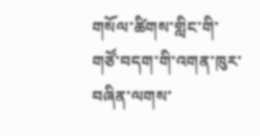གསོལ་ཚིགས་གླིང་གི་གཙོ་བདག་གི་འགན་ཁུར་བཞིན་ལགས་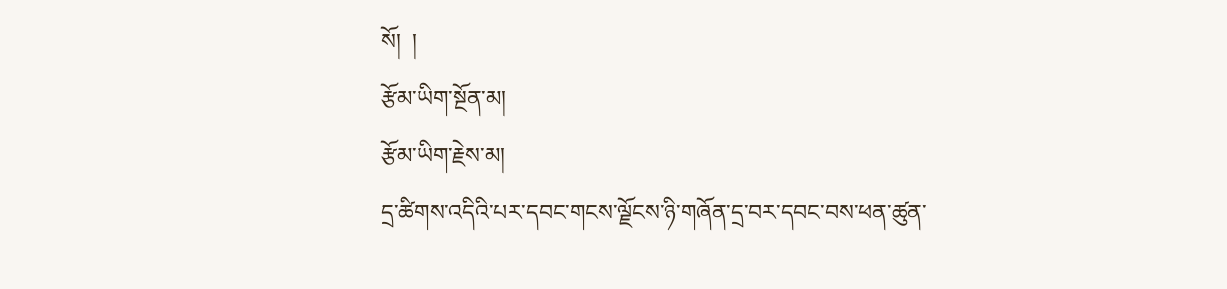སོ།  །
རྩོམ་ཡིག་སྔོན་མ།
རྩོམ་ཡིག་རྗེས་མ།
དྲ་ཚིགས་འདིའི་པར་དབང་གངས་ལྗོངས་ཉི་གཞོན་དྲ་བར་དབང་བས་ཕན་ཚུན་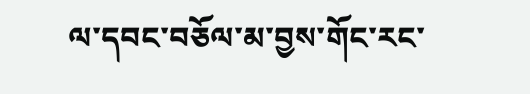ལ་དབང་བཅོལ་མ་བྱས་གོང་རང་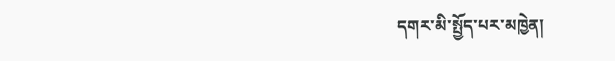དགར་མི་སྤྱོད་པར་མཁྱེན།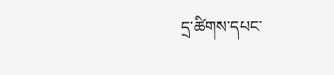དྲ་ཚིགས་དཔང་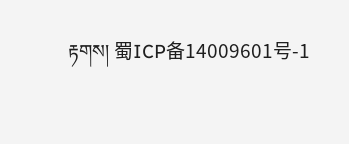རྟགས། 蜀ICP备14009601号-1